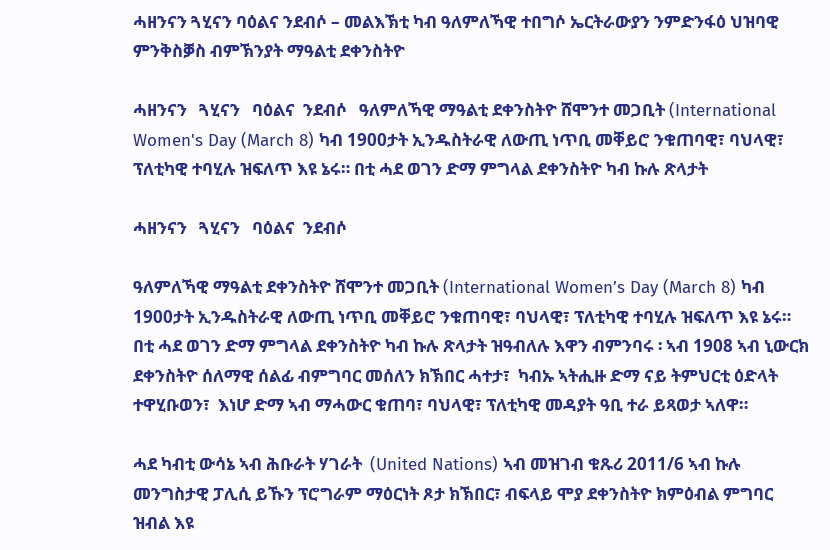ሓዘንናን ጓሂናን ባዕልና ንደብሶ – መልእኽቲ ካብ ዓለምለኻዊ ተበግሶ ኤርትራውያን ንምድንፋዕ ህዝባዊ ምንቅስቓስ ብምኽንያት ማዓልቲ ደቀንስትዮ

ሓዘንናን   ጓሂናን   ባዕልና  ንደብሶ   ዓለምለኻዊ ማዓልቲ ደቀንስትዮ ሸሞንተ መጋቢት (International Women's Day (March 8) ካብ 1900ታት ኢንዱስትራዊ ለውጢ ነጥቢ መቐይሮ ንቁጠባዊ፣ ባህላዊ፣ ፕለቲካዊ ተባሂሉ ዝፍለጥ እዩ ኔሩ። በቲ ሓደ ወገን ድማ ምግላል ደቀንስትዮ ካብ ኩሉ ጽላታት

ሓዘንናን   ጓሂናን   ባዕልና  ንደብሶ

ዓለምለኻዊ ማዓልቲ ደቀንስትዮ ሸሞንተ መጋቢት (International Women’s Day (March 8) ካብ 1900ታት ኢንዱስትራዊ ለውጢ ነጥቢ መቐይሮ ንቁጠባዊ፣ ባህላዊ፣ ፕለቲካዊ ተባሂሉ ዝፍለጥ እዩ ኔሩ። በቲ ሓደ ወገን ድማ ምግላል ደቀንስትዮ ካብ ኩሉ ጽላታት ዝዓብለሉ እዋን ብምንባሩ ፡ ኣብ 1908 ኣብ ኒውርክ ደቀንስትዮ ሰለማዊ ሰልፊ ብምግባር መሰለን ክኽበር ሓተታ፣  ካብኡ ኣትሒዙ ድማ ናይ ትምህርቲ ዕድላት ተዋሂቡወን፣  እነሆ ድማ ኣብ ማሓውር ቁጠባ፣ ባህላዊ፣ ፕለቲካዊ መዳያት ዓቢ ተራ ይጻወታ ኣለዋ።

ሓደ ካብቲ ውሳኔ ኣብ ሕቡራት ሃገራት  (United Nations) ኣብ መዝገብ ቁጹሪ 2011/6 ኣብ ኩሉ መንግስታዊ ፓሊሲ ይኹን ፕሮግራም ማዕርነት ጾታ ክኽበር፣ ብፍላይ ሞያ ደቀንስትዮ ክምዕብል ምግባር ዝብል እዩ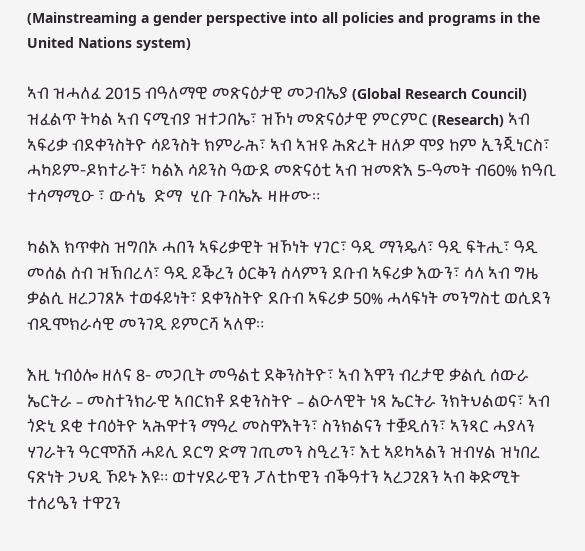(Mainstreaming a gender perspective into all policies and programs in the United Nations system)

ኣብ ዝሓለፈ 2015 ብዓለማዊ መጽናዕታዊ መጋብኤያ (Global Research Council) ዝፈልጥ ትካል ኣብ ናሚብያ ዝተጋበኤ፣ ዝኾነ መጽናዕታዊ ምርምር (Research) ኣብ ኣፍሪቃ ብደቀንስትዮ ሳይንስት ክምራሕ፣ ኣብ ኣዝዩ ሕጽረት ዘለዎ ሞያ ከም ኢንጂነርስ፣ ሓካይም-ዶክተራት፣ ካልእ ሳይንስ ዓውደ መጽናዕቲ ኣብ ዝመጽእ 5-ዓመት ብ60% ክዓቢ ተሳማሚዑ ፣ ውሳኔ  ድማ  ሂቡ ጉባኤኡ ዛዙሙ።

ካልእ ክጥቀስ ዝግበኦ ሓበን ኣፍሪቃዊት ዝኾነት ሃገር፣ ዓዲ ማንዴላ፣ ዓዲ ፍትሒ፣ ዓዲ መሰል ሰብ ዝኽበረላ፣ ዓዲ ይቕረን ዕርቅን ሰላምን ደቡብ ኣፍሪቃ እውን፣ ሳላ ኣብ ግዜ ቃልሲ ዘረጋገጸኦ ተወፋይነት፣ ደቀንስትዮ ደቡብ ኣፍሪቃ 50% ሓላፍነት መንግስቲ ወሲደን ብዲሞክራሳዊ መንገዲ ይምርሻ ኣለዋ።

እዚ ነብዕሎ ዘለና 8- መጋቢት መዓልቲ ደቅንስትዮ፣ ኣብ እዋን ብረታዊ ቃልሲ ሰውራ ኤርትራ – መስተንክራዊ ኣበርክቶ ደቂንስትዮ – ልዑላዊት ነጻ ኤርትራ ንክትህልወና፣ ኣብ ጎድኒ ደቂ ተባዕትዮ ኣሕዋተን ማዓረ መስዋእትን፣ ስንክልናን ተቛዲሰን፣ ኣንጻር ሓያላን ሃገራትን ዓርሞሽሽ ሓይሊ ደርግ ድማ ገጢመን ስዒረን፣ እቲ ኣይካኣልን ዝብሃል ዝነበረ ናጽነት ጋህዲ ኾይኑ እዩ። ወተሃደራዊን ፓለቲኮዊን ብቕዓተን ኣረጋጊጸን ኣብ ቅድሚት ተሰሪዔን ተዋጊን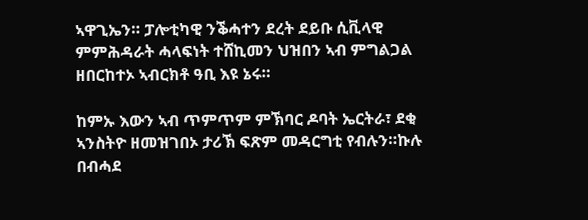ኣዋጊኤን። ፓሎቲካዊ ንቕሓተን ደረት ደይቡ ሲቪላዊ ምምሕዳራት ሓላፍነት ተሸኪመን ህዝበን ኣብ ምግልጋል ዘበርከተኦ ኣብርክቶ ዓቢ እዩ ኔሩ።

ከምኡ እውን ኣብ ጥምጥም ምኽባር ዶባት ኤርትራ፣ ደቂ ኣንስትዮ ዘመዝገበኦ ታሪኽ ፍጽም መዳርግቲ የብሉን።ኩሉ በብሓደ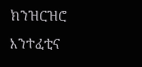ክንዝርዝሮ እንተፈቲና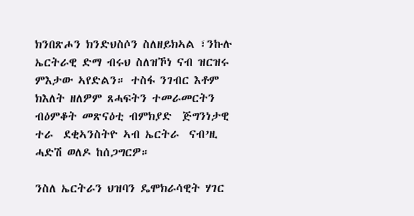ክንበጽሖን ክንድህስሶን ስለዘይክኣል ፣ንኩሉ ኤርትራዊ ድማ ብሩህ ስለዝኾነ ናብ ዝርዝሩ ምእታው ኣየድልን። ተስፋ ንገብር እቶም ክእለት ዘለዎም ጸሓፍትን ተመራመርትን ብዕምቆት መጽናዕቲ ብምክያድ  ጅግንነታዊ ተራ  ደቂኣንስትዮ ኣብ ኤርትራ  ናብ’ዚ ሓድሽ ወለዶ ከሰጋግርዎ።

ንስለ ኤርትራን ህዝባን ዴሞክራሳዊት ሃገር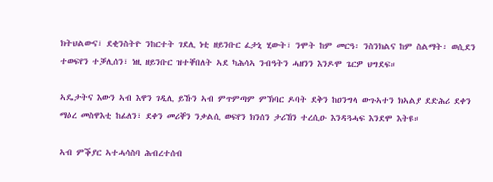ክትህልውና፣ ደቂንስትዮ ንከርተት ገደሊ ነቲ ዘይንቡር ፈታኒ ሂውት፣ ንሞት ከም መርዓ፡ ንስንክልና ከም ስልማት፡ ወሲደን ተወፍየን ተቓሊሰን፣ ነዚ ዘይንቡር ዝተቐበለት ኣደ ካሕሳኣ ንብዓትን ሓዘንን እንዶሞ ጌርዎ ህግደፍ።

ኣዴታትና እውን ኣብ እዋን ገዲሊ ይኹን ኣብ ምጥምጣም ምኽባር ዶባት ደቅን ከዐንግላ ውጉኣተን ክኣልያ ደድሕሪ ደቀን ማዕረ መስዋእቲ ከፊለን፣ ደቀን መሪቐን ንቃልሲ ወፍየን ክንሰን ታሪኸን ተረሲዑ እንዳጓሓፍ እንደሞ እትዩ።

ኣብ ምቕያር ኣተሓሳስባ ሕብረተሰብ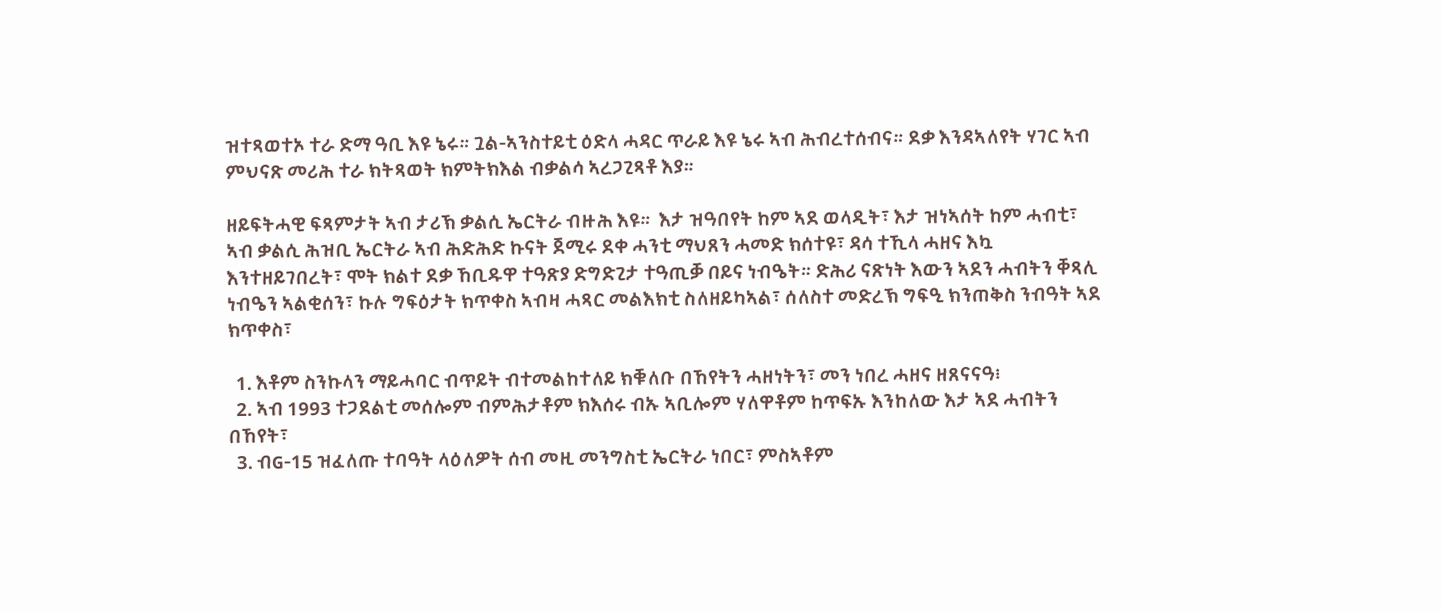ዝተጻወተኦ ተራ ድማ ዓቢ እዩ ኔሩ። ጓል-ኣንስተይቲ ዕድላ ሓዳር ጥራይ እዩ ኔሩ ኣብ ሕብረተሰብና። ደቃ እንዳኣለየት ሃገር ኣብ ምህናጽ መሪሕ ተራ ክትጻወት ክምትክእል ብቃልሳ ኣረጋጊጻቶ እያ።

ዘይፍትሓዊ ፍጻምታት ኣብ ታሪኽ ቃልሲ ኤርትራ ብዙሕ እዩ።  እታ ዝዓበየት ከም ኣደ ወላዲት፣ እታ ዝነኣሰት ከም ሓብቲ፣ ኣብ ቃልሲ ሕዝቢ ኤርትራ ኣብ ሕድሕድ ኩናት ጀሚሩ ደቀ ሓንቲ ማህጸን ሓመድ ክሰተዩ፣ ዳሳ ተኺላ ሓዘና እኳ እንተዘይገበረት፣ ሞት ክልተ ደቃ ኸቢዱዋ ተዓጽያ ድግድጊታ ተዓጢቓ በይና ነብዔት። ድሕሪ ናጽነት እውን ኣደን ሓብትን ቐጻሊ ነብዔን ኣልቂሰን፣ ኩሉ ግፍዕታት ክጥቀስ ኣብዛ ሓጻር መልእክቲ ስለዘይካኣል፣ ሰለስተ መድረኽ ግፍዒ ክንጠቅስ ንብዓት ኣደ ክጥቀስ፣

  1. እቶም ስንኩላን ማይሓባር ብጥይት ብተመልከተለይ ክቑለቡ በኸየትን ሓዘነትን፣ መን ነበረ ሓዘና ዘጸናናዓ፧
  2. ኣብ 1993 ተጋደልቲ መሰሎም ብምሕታቶም ክእሰሩ ብኡ ኣቢሎም ሃለዋቶም ከጥፍኡ እንከለው እታ ኣደ ሓብትን በኸየት፣
  3. ብG-15 ዝፈለጡ ተባዓት ላዕለዎት ሰብ መዚ መንግስቲ ኤርትራ ነበር፣ ምስኣቶም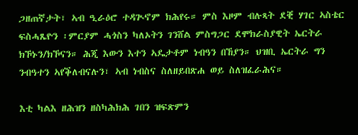ጋዘጠኛታት፣ ኣብ ዒራዕሮ ተዳጒኖም ክሕየሩ። ምስ እዞም ብሉጻት ደቒ ሃገር ኣስቴር ፍስሓጼዮን ፡ምርያም ሓጎስን ካለኦትን ገንሸል ምስግጋር ደሞክራስያዊት ኤርትራ ክኾኑን/ክኾናን። ሕጂ እውን እተን ኣዴታቶም ነብዓን በኸያን። ህዝቢ ኤርትራ ግን ንብዓተን ኣየቕለብናሉን፣ ኣብ ነብስና ስለዘይበጽሐ ወይ ስለዝፈራሕና።

እቲ ካልእ ዘሕዝን ዘስካሕክሕ ገበን ዝፍጽምን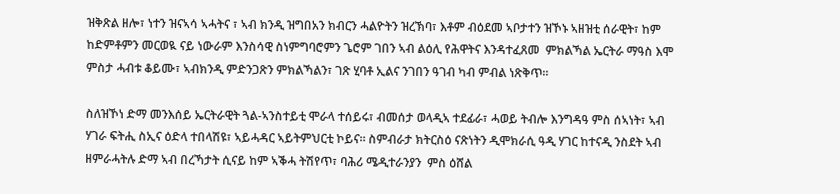ዝቅጽል ዘሎ፣ ነተን ዝናኣሳ ኣሓትና ፣ ኣብ ክንዲ ዝግበአን ክብርን ሓልዮትን ዝረኽባ፣ እቶም ብዕደመ ኣቦታተን ዝኾኑ ኣዘዝቲ ሰራዊት፣ ከም ከድምቶምን መርወዪ ናይ ነውራም እንስሳዊ ስነምግባሮምን ጌሮም ገበን ኣብ ልዕሊ የሕዋትና እንዳተፈጸመ  ምክልኻል ኤርትራ ማዓስ እሞ ምስታ ሓብቱ ቆይሙ፣ ኣብክንዲ ምድንጋጽን ምክልኻልን፣ ገጽ ሂባቶ ኢልና ንገበን ዓገብ ካብ ምብል ነጽቅጥ።

ስለዝኾነ ድማ መንእሰይ ኤርትራዊት ጓል-ኣንስተይቲ ሞራላ ተሰይሩ፣ ብመሰታ ወላዲኣ ተደፊራ፣ ሓወይ ትብሎ እንግዳዓ ምስ ሰኣነት፣ ኣብ ሃገራ ፍትሒ ስኢና ዕድላ ተበላሽዩ፣ ኣይሓዳር ኣይትምህርቲ ኮይና። ስምብራታ ክትርስዕ ናጽነትን ዲሞክራሲ ዓዲ ሃገር ከተናዲ ንስደት ኣብ ዘምራሓትሉ ድማ ኣብ በረኻታት ሲናይ ከም ኣቕሓ ትሽየጥ፣ ባሕሪ ሜዲተራንያን  ምስ ዕሸል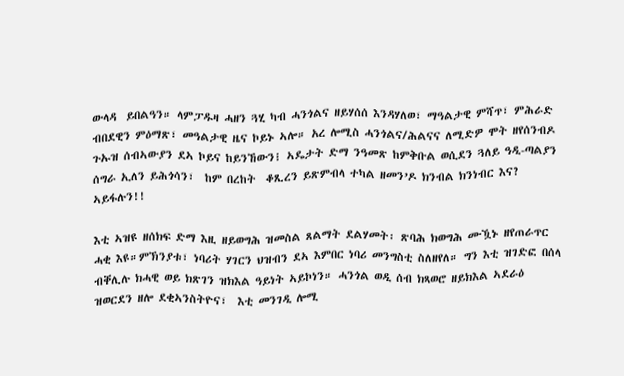ውላዳ  ይበልዓን። ላምፓዱዛ ሓዘን ጓሂ ካብ ሓንጎልና ዘይሃሰሰ እንዳሃለወ፣ ማዓልታዊ ምሻጥ፣ ምሕራድ ብበደዊን ምዕማጽ፣ መዓልታዊ ዜና ኮይኑ ኣሎ። አረ ሎሚስ ሓንጎልና/ሕልናና ለሚድዎ ሞት ዘየሰንብዶ ጉኡዝ ሰብኣውያን ደኣ ኮይና ከይንኸውን፧ ኣዴታት ድማ ንዓመጽ ከምቅቡል ወሲደን ጓለይ ዓዲ-ጣልያን ሰግራ ኢለን ይሕጎሳን፣  ከም በረከት  ቆጺረን ይጽምብላ ተካል ዘመን’ዶ ክንብል ክንነብር እና?  ኣይፋሉን!!

እቲ ኣዝዩ ዘሰክፍ ድማ እዚ ዘይወግሕ ዝመስል ጸልማት ደልሃመት፡ ጽባሕ ክወግሕ ሙዃኑ ዘየጠራጥር ሓቂ እዩ።ምኽንያቱ፣ ነባሪት ሃገርን ህዝብን ደኣ እምበር ነባሪ መንግስቲ ስለዘየለ። ግን እቲ ዝገድፎ በሰላ ብቐሊሉ ክሓዊ ወይ ክጽገን ዝክእል ዓይነት ኣይኮነን። ሓንጎል ወዲ ሰብ ክጻወሮ ዘይክእል ኣደራዕ ዝወርደን ዘሎ ደቂኣንስትዮና፣  እቲ መንገዲ ሎሚ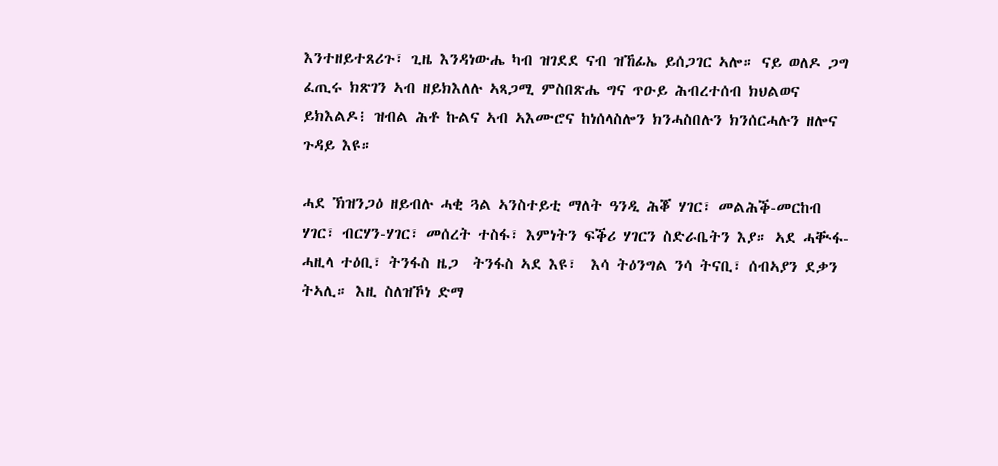እንተዘይተጸሪጉ፣ ጊዜ እንዳነውሔ ካብ ዝገደደ ናብ ዝኸፊኤ ይሰጋገር ኣሎ። ናይ ወለዶ ጋግ ፈጢሩ ክጽገን ኣብ ዘይክእለሉ ኣጻጋሚ ምስበጽሔ ግና ጥዑይ ሕብረተሰብ ክህልወና ይክእልዶ፧ ዝብል ሕቶ ኩልና ኣብ ኣእሙሮና ከነሰላስሎን ክንሓስበሉን ክንሰርሓሉን ዘሎና ጉዳይ እዩ።

ሓደ ኽዝንጋዕ ዘይብሉ ሓቂ ጓል ኣንስተይቲ ማለት ዓንዲ ሕቖ ሃገር፣ መልሕቕ-መርከብ ሃገር፣ ብርሃን-ሃገር፣ መሰረት ተስፋ፣ እምነትን ፍቕሪ ሃገርን ስድራቤትን እያ። ኣደ ሓቚፋ-ሓዚላ ተዕቢ፣ ትንፋስ ዜጋ  ትንፋስ ኣደ እዩ፣  እሳ ትዕንግል ንሳ ትናቢ፣ ሰብኣያን ደቃን ትኣሊ። እዚ ስለዝኾነ ድማ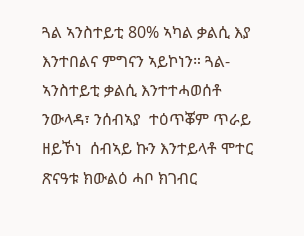ጓል ኣንስተይቲ 80% ኣካል ቃልሲ እያ እንተበልና ምግናን ኣይኮነን። ጓል-ኣንስተይቲ ቃልሲ እንተተሓወሰቶ ንውላዳ፣ ንሰብኣያ  ተዕጥቖም ጥራይ ዘይኾነ  ሰብኣይ ኩን እንተይላቶ ሞተር ጽናዓቱ ክውልዕ ሓቦ ክገብር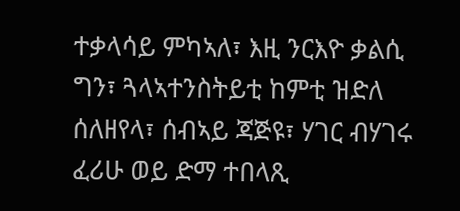ተቃላሳይ ምካኣለ፣ እዚ ንርእዮ ቃልሲ ግን፣ ጓላኣተንስትይቲ ከምቲ ዝድለ ሰለዘየላ፣ ሰብኣይ ጃጅዩ፣ ሃገር ብሃገሩ ፈሪሁ ወይ ድማ ተበላጺ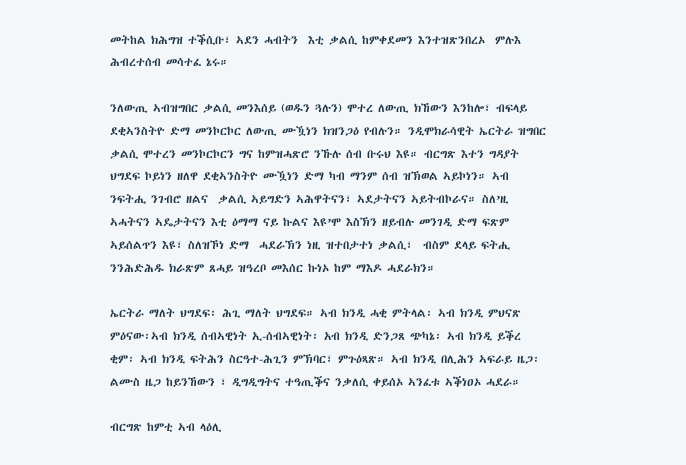መትከል ክሕግዝ ተቕሲቡ፣ ኣደን ሓብትን  እቲ ቃልሲ ከምቀደመን እንተዝጽንበረኦ  ምሉእ ሕብረተሰብ መሳተፈ ኔሩ።

ንለውጢ ኣብዝግበር ቃልሲ መንእሰይ (ወዱን ጓሉን) ሞተረ ለውጢ ክኸውን እንከሎ፣ ብፍላይ ደቂኣንስትዮ ድማ መንኮርኮር ለውጢ ሙዃነን ክዝንጋዕ የብሉን። ንዲሞክራሳዊት ኤርትራ ዝግበር ቃልሲ ሞተረን መንኮርኮርን ግና ከምዝሓጽሮ ንኹሉ ሰብ ቡሩህ እዩ። ብርግጽ እተን ግዳያት ህግደፍ ኮይነን ዘለዋ ደቂኣንስትዮ ሙዃነን ድማ ካብ ማንም ሰብ ዝኽወል ኣይኮነን። ኣብ ንፍትሒ ንገብሮ ዘልና  ቃልሲ ኣይግድን ኣሕዋትናን፣ ኣደታትናን ኣይትብኮራና። ስለ’ዚ ኣሓትናን ኣዴታትናን እቲ ዕማማ ናይ ኩልና እዩ’ሞ እስኽን ዘይብሉ መንገዲ ድማ ፍጽም ኣይሰልጥን እዩ፣ ስለዝኾነ ድማ  ሓደራኽን ነዚ ዝተበታተነ ቃልሲ፣  ብስም ደላይ ፍትሒ ንንሕድሕዱ ክራጽም ጸሓይ ዝዓረቦ መእሰር ኩነኦ ከም ማእዶ ሓደራክን።

ኤርትራ ማለት ህግደፍ፡ ሕጊ ማለት ህግደፍ። ኣብ ክንዲ ሓቂ ምትላል፡ ኣብ ክንዲ ምህናጽ ምዕናው፡ኣብ ክንዲ ሰብኣዊነት ኢ-ሰብኣዊነት፡ አብ ክንዲ ድንጋጸ ጭካኔ፡ ኣብ ክንዲ ይቕረ ቂም፡ ኣብ ክንዲ ፍትሕን ስርዓተ-ሕጊን ምኽባር፣ ምጉዕጻጽ። ኣብ ክንዲ በሊሕን ኣፍራይ ዜጋ፡ ልሙስ ዜጋ ከይንኸውን ፣ ዲግዲግትና ተዓጢቕና ንቃለሲ ቀይሰኦ ኣንፈቱ ኣቕነዐኦ ሓደራ።

ብርግጽ ከምቲ ኣብ ላዕሊ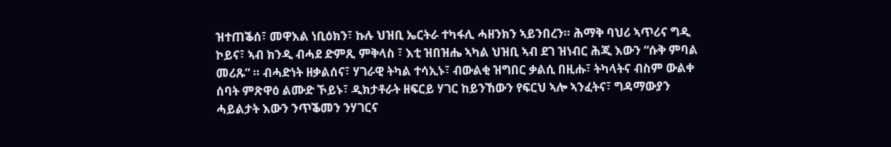ዝተጠቕሰ፣ መዋእል ነቢዕክን፣ ኩሉ ህዝቢ ኤርትራ ተካፋሊ ሓዘንክን ኣይንበረን። ሕማቅ ባህሪ ኣጥሪና ግዲ ኮይና፣ ኣብ ክንዲ ብሓደ ድምጺ ምቅላስ ፣ እቲ ዝበዝሔ ኣካል ህዝቢ ኣብ ደገ ዝነብር ሕጂ እውን “ሱቅ ምባል መሪጹ” ። ብሓድነት ዘቃልሰና፣ ሃገራዊ ትካል ተሳኢኑ፣ ብውልቂ ዝግበር ቃልሲ በዚሑ፣ ትካላትና ብስም ውልቀ ሰባት ምጽዋዕ ልሙድ ኾይኑ፣ ዲክታቶራት ዘፍርይ ሃገር ከይንኸውን የፍርህ ኣሎ ኣንፈትና፣ ግዳማውያን ሓይልታት እውን ንጥቕመን ንሃገርና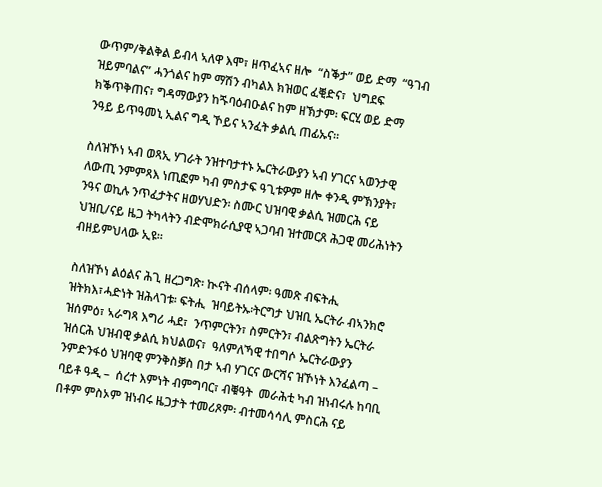ውጥም/ቅልቅል ይብላ ኣለዋ እሞ፣ ዘጥፈኣና ዘሎ  “ስቕታ” ወይ ድማ  “ዓገብ ዝይምባልና” ሓንጎልና ከም ማሽን ብካልእ ክዝወር ፈቒድና፣  ህግደፍ ክቕጥቅጠና፣ ግዳማውያን ከጙባዕብዑልና ከም ዘኽታም፡ ፍርሂ ወይ ድማ ንዓይ ይጥዓመኒ ኢልና ግዲ ኾይና ኣንፈት ቃልሲ ጠፊኡና።

ስለዝኾነ ኣብ ወጻኢ ሃገራት ንዝተባታተኑ ኤርትራውያን ኣብ ሃገርና ኣወንታዊ ለውጢ ንምምጻእ ነጢፎም ካብ ምስታፍ ዓጊቱዎም ዘሎ ቀንዲ ምኽንያት፣ ንዓና ወኪሉ ንጥፈታትና ዘወሃህድን፡ ስሙር ህዝባዊ ቃልሲ ዝመርሕ ናይ   ህዝቢ/ናይ ዜጋ ትካላትን ብድሞክራሲያዊ ኣጋባብ ዝተመርጸ ሕጋዊ መሪሕነትን ብዘይምህላው ኢዩ።

ስለዝኾነ ልዕልና ሕጊ ዘረጋግጽ፡ ኲናት ብሰላም፡ ዓመጽ ብፍትሒ ዝትክእ፣ሓድነት ዝሕላገቱ፡ ፍትሒ  ዝባይትኡ፡ትርግታ ህዝቢ ኤርትራ ብኣንክሮ ዝሰምዕ፣ ኣራግጻ እግሪ ሓደ፣  ንጥምርትን፣ ስምርትን፣ ብልጽግትን ኤርትራ ዝሰርሕ ህዝብዊ ቃልሲ ክህልወና፣  ዓለምለኻዊ ተበግሶ ኤርትራውያን ንምድንፋዕ ህዝባዊ ምንቅስቓስ በታ ኣብ ሃገርና ውርሻና ዝኾነት እንፈልጣ – ባይቶ ዓዲ –  ሰረተ እምነት ብምግባር፣ ብቑዓት  መራሕቲ ካብ ዝነብሩሉ ከባቢ በቶም ምስኦም ዝነብሩ ዜጋታት ተመሪጾም፡ ብተመሳሳሊ ምስርሕ ናይ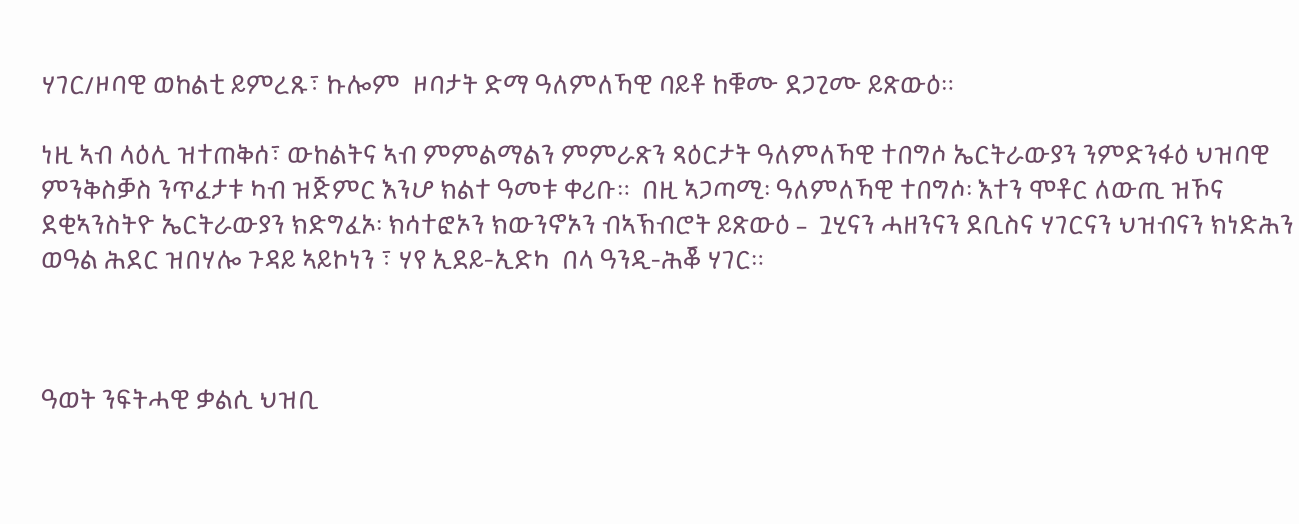ሃገር/ዞባዊ ወከልቲ ይምረጹ፣ ኩሎም  ዞባታት ድማ ዓለምለኻዊ ባይቶ ከቑሙ ደጋጊሙ ይጽውዕ።

ነዚ ኣብ ላዕሊ ዝተጠቅሰ፣ ውከልትና ኣብ ምምልማልን ምምራጽን ጻዕርታት ዓለምለኻዊ ተበግሶ ኤርትራውያን ንምድንፋዕ ህዝባዊ ምንቅስቓስ ንጥፈታቱ ካብ ዝጅምር እንሆ ክልተ ዓመቱ ቀሪቡ።  በዚ ኣጋጣሚ፡ ዓለምለኻዊ ተበግሶ፡ እተን ሞቶር ለውጢ ዝኾና ደቂኣንስትዮ ኤርትራውያን ክድግፈኦ፡ ክሳተፎኦን ክውንኖኦን ብኣኽብሮት ይጽውዕ –  ጓሂናን ሓዘንናን ደቢስና ሃገርናን ህዝብናን ክነድሕን ወዓል ሕደር ዝበሃሎ ጉዳይ ኣይኮነን ፣ ሃየ ኢደይ-ኢድካ  በላ ዓንዲ-ሕቖ ሃገር።



ዓወት ንፍትሓዊ ቃልሲ ህዝቢ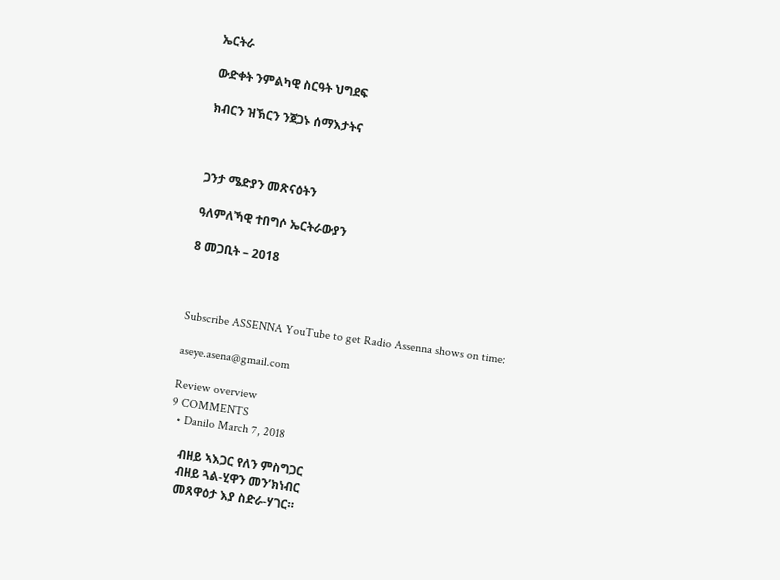ኤርትራ

ውድቀት ንምልካዊ ስርዓት ህግደፍ

ክብርን ዝኽርን ንጀጋኑ ሰማእታትና



ጋንታ ሜድያን መጽናዕትን

ዓለምለኻዊ ተበግሶ ኤርትራውያን

8 መጋቢት – 2018



Subscribe ASSENNA YouTube to get Radio Assenna shows on time:

aseye.asena@gmail.com

Review overview
9 COMMENTS
  • Danilo March 7, 2018

    ብዘይ ኣእጋር የለን ምስግጋር
    ብዘይ ጓል-ሂዋን መን’ክነብር
    መጸዋዕታ እያ ስድራ-ሃገር።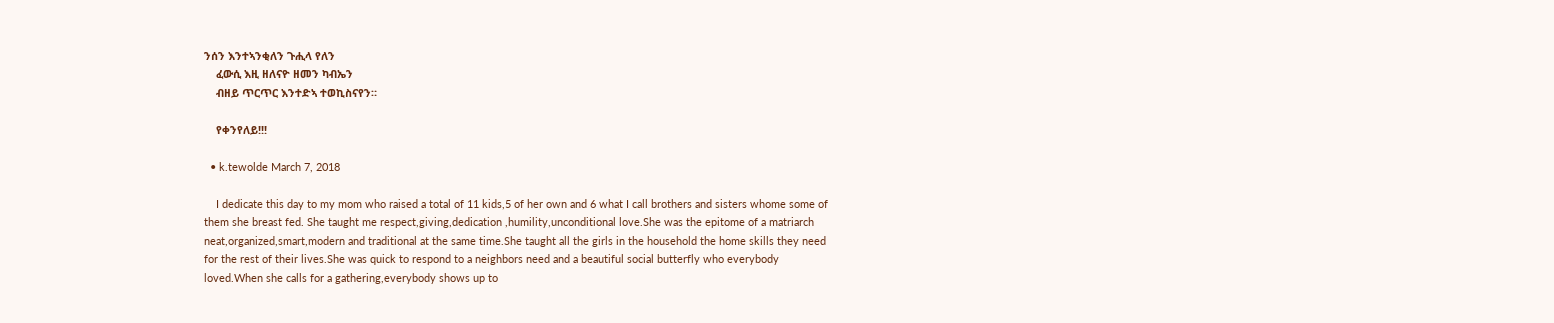ንሰን እንተኣንቂለን ጉሒላ የለን
    ፈውሲ እዚ ዘለናዮ ዘመን ካብኤን
    ብዘይ ጥርጥር እንተድኣ ተወኪስናየን።

    የቀንየለይ!!!

  • k.tewolde March 7, 2018

    I dedicate this day to my mom who raised a total of 11 kids,5 of her own and 6 what I call brothers and sisters whome some of them she breast fed. She taught me respect,giving,dedication ,humility,unconditional love.She was the epitome of a matriarch neat,organized,smart,modern and traditional at the same time.She taught all the girls in the household the home skills they need for the rest of their lives.She was quick to respond to a neighbors need and a beautiful social butterfly who everybody loved.When she calls for a gathering,everybody shows up to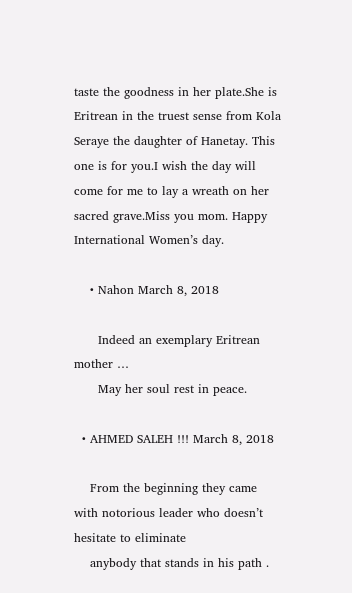taste the goodness in her plate.She is Eritrean in the truest sense from Kola Seraye the daughter of Hanetay. This one is for you.I wish the day will come for me to lay a wreath on her sacred grave.Miss you mom. Happy International Women’s day.

    • Nahon March 8, 2018

      Indeed an exemplary Eritrean mother …
      May her soul rest in peace.

  • AHMED SALEH !!! March 8, 2018

    From the beginning they came with notorious leader who doesn’t hesitate to eliminate
    anybody that stands in his path .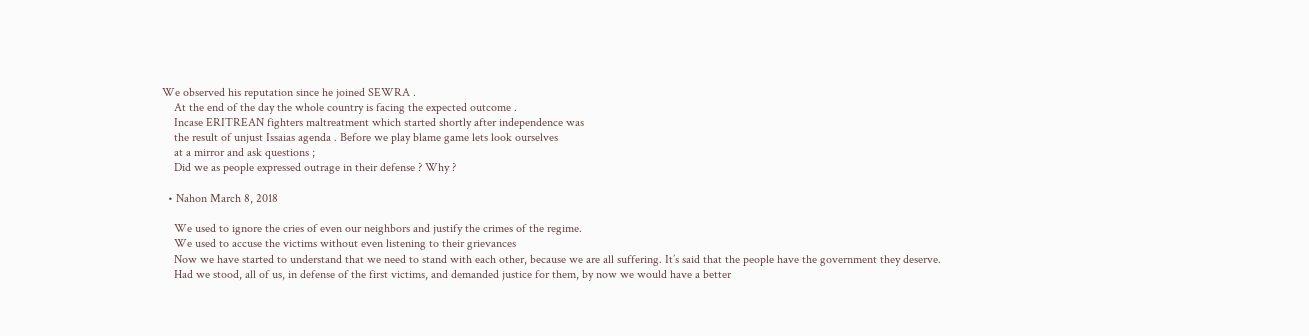We observed his reputation since he joined SEWRA .
    At the end of the day the whole country is facing the expected outcome .
    Incase ERITREAN fighters maltreatment which started shortly after independence was
    the result of unjust Issaias agenda . Before we play blame game lets look ourselves
    at a mirror and ask questions ;
    Did we as people expressed outrage in their defense ? Why ?

  • Nahon March 8, 2018

    We used to ignore the cries of even our neighbors and justify the crimes of the regime.
    We used to accuse the victims without even listening to their grievances
    Now we have started to understand that we need to stand with each other, because we are all suffering. It’s said that the people have the government they deserve.
    Had we stood, all of us, in defense of the first victims, and demanded justice for them, by now we would have a better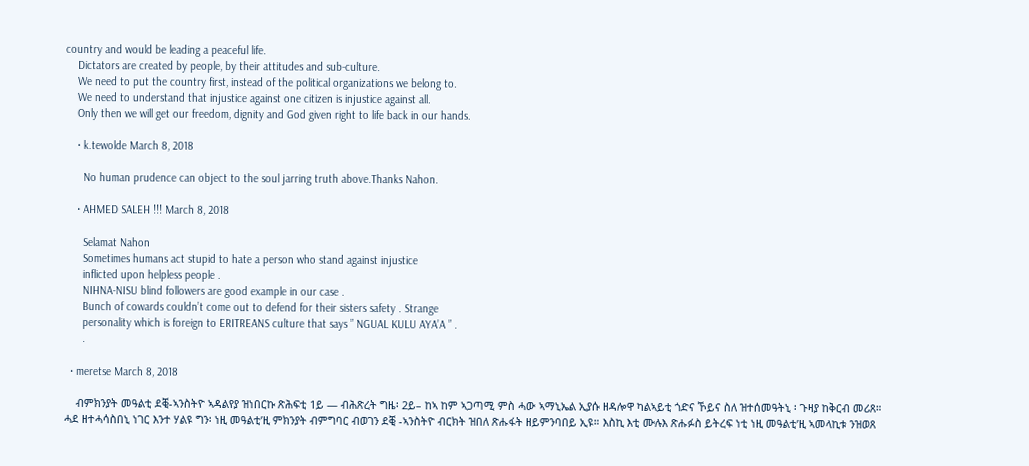country and would be leading a peaceful life.
    Dictators are created by people, by their attitudes and sub-culture.
    We need to put the country first, instead of the political organizations we belong to.
    We need to understand that injustice against one citizen is injustice against all.
    Only then we will get our freedom, dignity and God given right to life back in our hands.

    • k.tewolde March 8, 2018

      No human prudence can object to the soul jarring truth above.Thanks Nahon.

    • AHMED SALEH !!! March 8, 2018

      Selamat Nahon
      Sometimes humans act stupid to hate a person who stand against injustice
      inflicted upon helpless people .
      NIHNA-NISU blind followers are good example in our case .
      Bunch of cowards couldn’t come out to defend for their sisters safety . Strange
      personality which is foreign to ERITREANS culture that says ” NGUAL KULU AYA’A ” .
      .

  • meretse March 8, 2018

    ብምክንያት መዓልቲ ደቒ-ኣንስትዮ ኣዳልየያ ዝነበርኩ ጽሕፍቲ 1ይ — ብሕጽረት ግዜ፡ 2ይ– ከኣ ከም ኣጋጣሚ ምስ ሓው ኣማኒኤል ኢያሱ ዘዳሎዋ ካልኣይቲ ጎድና ኾይና ስለ ዝተሰመዓትኒ ፡ ጉዛያ ከቅርብ መሪጸ። ሓደ ዘተሓሳስበኒ ነገር እንተ ሃልዩ ግን፡ ነዚ መዓልቲ’ዚ ምክንያት ብምግባር ብወገን ደቒ -ኣንስትዮ ብርክት ዝበለ ጽሑፋት ዘይምንባበይ ኢዩ። እስኪ እቲ ሙሉእ ጽሑፉስ ይትረፍ ነቲ ነዚ መዓልቲ’ዚ ኣመላኪቱ ንዝወጸ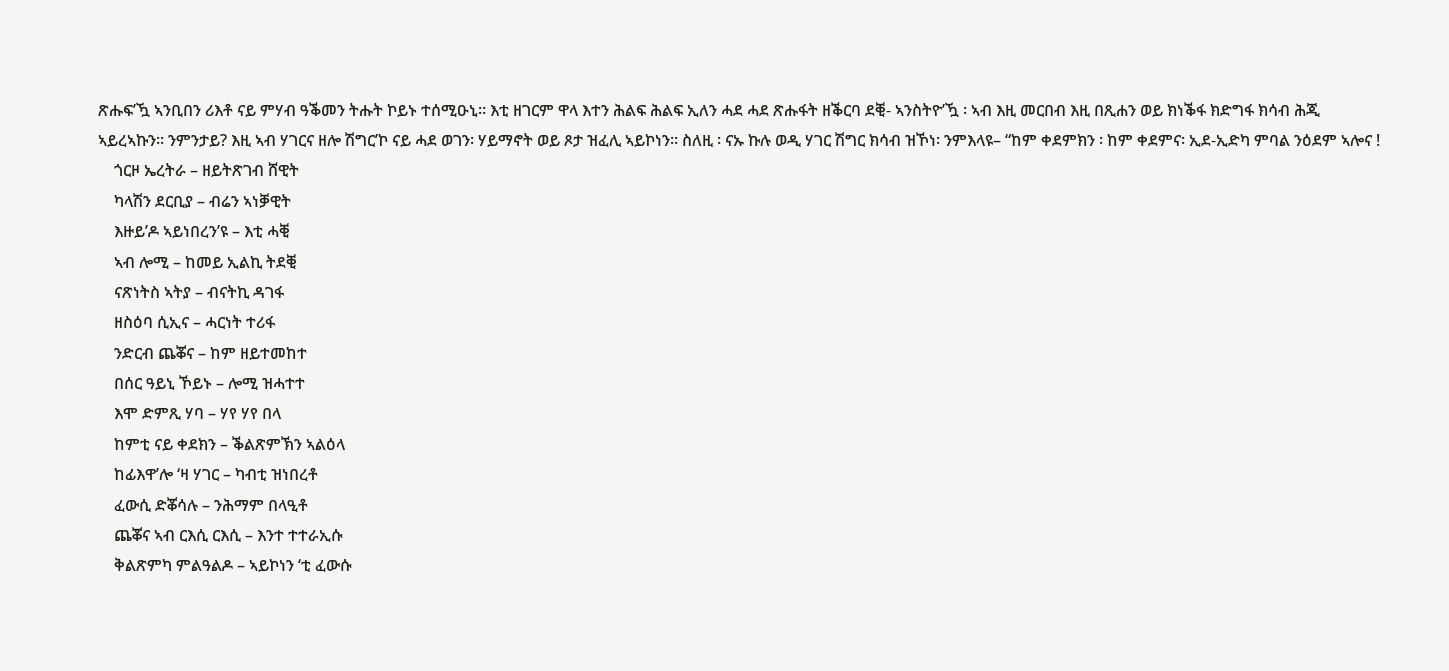ጽሑፍ’ዃ ኣንቢበን ሪእቶ ናይ ምሃብ ዓቕመን ትሑት ኮይኑ ተሰሚዑኒ። እቲ ዘገርም ዋላ እተን ሕልፍ ሕልፍ ኢለን ሓደ ሓደ ጽሑፋት ዘቕርባ ደቒ- ኣንስትዮ’ዃ ፡ ኣብ እዚ መርበብ እዚ በጺሐን ወይ ክነቕፋ ክድግፋ ክሳብ ሕጂ ኣይረኣኩን። ንምንታይ? እዚ ኣብ ሃገርና ዘሎ ሽግር’ኮ ናይ ሓደ ወገን፡ ሃይማኖት ወይ ጾታ ዝፈሊ ኣይኮነን። ስለዚ ፡ ናኡ ኩሉ ወዲ ሃገር ሽግር ክሳብ ዝኾነ፡ ንምእላዩ– “ከም ቀደምክን ፡ ከም ቀደምና፡ ኢደ-ኢድካ ምባል ንዕደም ኣሎና !
    ጎርዞ ኤረትራ – ዘይትጽገብ ሸዊት
    ካላሽን ደርቢያ – ብሬን ኣነቓዊት
    እዙይ’ዶ ኣይነበረን’ዩ – እቲ ሓቒ
    ኣብ ሎሚ – ከመይ ኢልኪ ትደቒ
    ናጽነትስ ኣትያ – ብናትኪ ዳገፋ
    ዘስዕባ ሲኢና – ሓርነት ተሪፋ
    ንድርብ ጨቖና – ከም ዘይተመከተ
    በሰር ዓይኒ ኾይኑ – ሎሚ ዝሓተተ
    እሞ ድምጺ ሃባ – ሃየ ሃየ በላ
    ከምቲ ናይ ቀደክን – ቕልጽምኽን ኣልዕላ
    ከፊእዋ’ሎ ‘ዛ ሃገር – ካብቲ ዝነበረቶ
    ፈውሲ ድቖሳሉ – ንሕማም በላዒቶ
    ጨቖና ኣብ ርእሲ ርእሲ – እንተ ተተራኢሱ
    ቅልጽምካ ምልዓልዶ – ኣይኮነን ‘ቲ ፈውሱ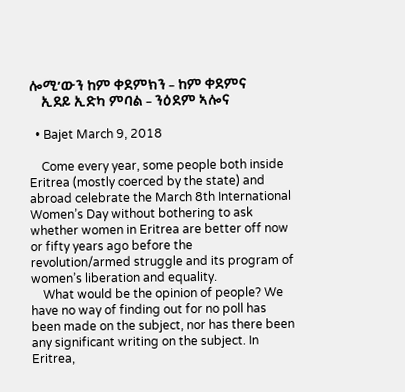ሎሚ’ውን ከም ቀደምክን – ከም ቀደምና
    ኢደይ ኢድካ ምባል – ንዕደም ኣሎና

  • Bajet March 9, 2018

    Come every year, some people both inside Eritrea (mostly coerced by the state) and abroad celebrate the March 8th International Women’s Day without bothering to ask whether women in Eritrea are better off now or fifty years ago before the revolution/armed struggle and its program of women’s liberation and equality.
    What would be the opinion of people? We have no way of finding out for no poll has been made on the subject, nor has there been any significant writing on the subject. In Eritrea,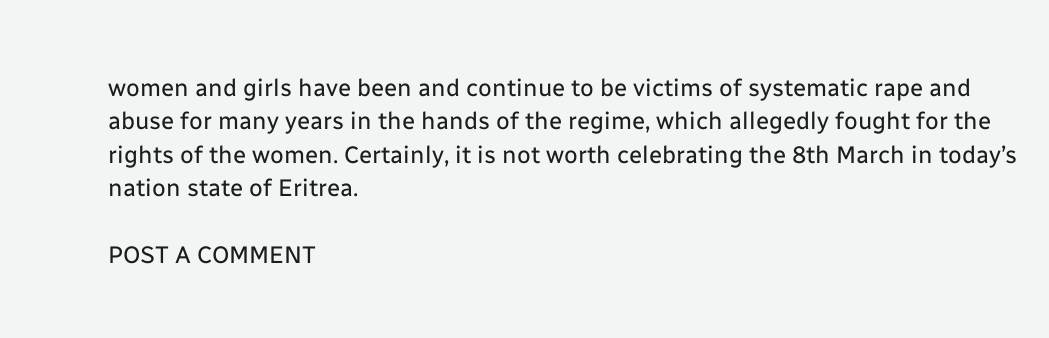women and girls have been and continue to be victims of systematic rape and abuse for many years in the hands of the regime, which allegedly fought for the rights of the women. Certainly, it is not worth celebrating the 8th March in today’s nation state of Eritrea.

POST A COMMENT